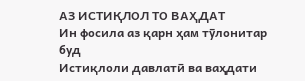АЗ ИСТИҚЛОЛ ТО ВАҲДАТ
Ин фосила аз қарн ҳам тӯлонитар буд
Истиқлоли давлатӣ ва ваҳдати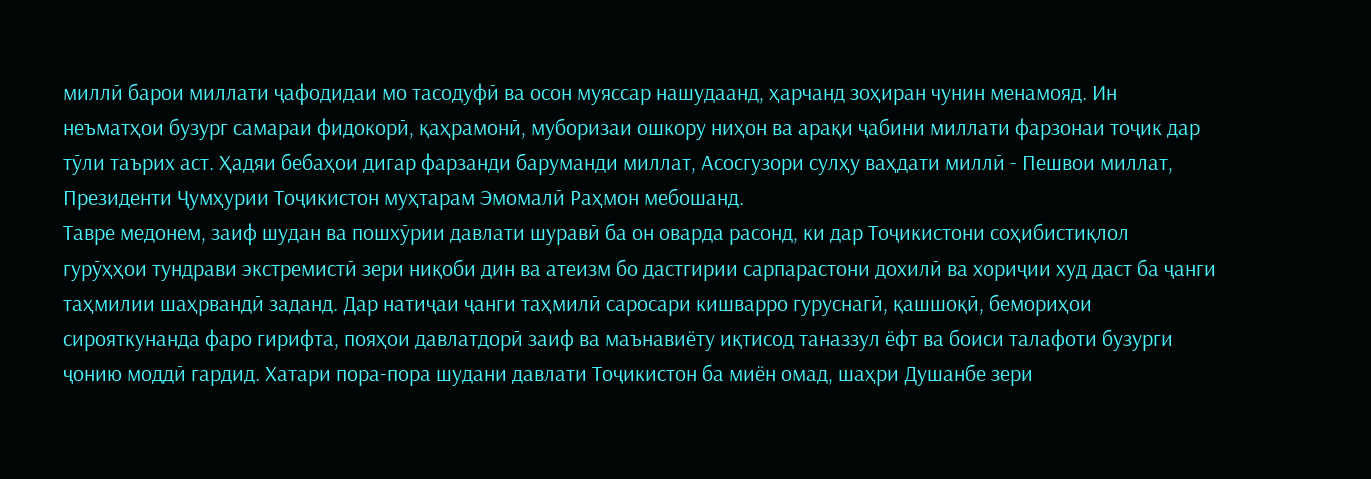миллӣ барои миллати ҷафодидаи мо тасодуфӣ ва осон муяссар нашудаанд, ҳарчанд зоҳиран чунин менамояд. Ин неъматҳои бузург самараи фидокорӣ, қаҳрамонӣ, муборизаи ошкору ниҳон ва арақи ҷабини миллати фарзонаи тоҷик дар тӯли таърих аст. Ҳадяи бебаҳои дигар фарзанди баруманди миллат, Асосгузори сулҳу ваҳдати миллӣ - Пешвои миллат, Президенти Ҷумҳурии Тоҷикистон муҳтарам Эмомалӣ Раҳмон мебошанд.
Тавре медонем, заиф шудан ва пошхӯрии давлати шуравӣ ба он оварда расонд, ки дар Тоҷикистони соҳибистиқлол гурӯҳҳои тундрави экстремистӣ зери ниқоби дин ва атеизм бо дастгирии сарпарастони дохилӣ ва хориҷии худ даст ба ҷанги таҳмилии шаҳрвандӣ заданд. Дар натиҷаи ҷанги таҳмилӣ саросари кишварро гуруснагӣ, қашшоқӣ, бемориҳои сирояткунанда фаро гирифта, пояҳои давлатдорӣ заиф ва маънавиёту иқтисод таназзул ёфт ва боиси талафоти бузурги ҷонию моддӣ гардид. Хатари пора-пора шудани давлати Тоҷикистон ба миён омад, шаҳри Душанбе зери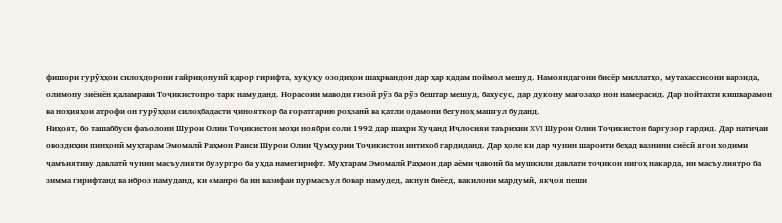фишори гурӯҳҳои силоҳдорони ғайриқонунӣ қарор гирифта, хуқуқу озодиҳои шаҳрвандон дар ҳар қадам поймол мешуд. Намояндагони бисёр миллатҳо, мутахассисони варзида, олимону зиёиён қаламрави Тоҷикистонро тарк намуданд. Норасоии маводи ғизоӣ рӯз ба рӯз бештар мешуд, бахусус, дар дукону мағозаҳо нон намерасид. Дар пойтахти кишварамон ва ноҳияҳои атрофи он гурӯҳҳои силоҳбадасти ҷинояткор ба ғоратгарию роҳзанӣ ва қатли одамони бегуноҳ машғул буданд.
Ниҳоят, бо ташаббуси фаъолони Шурои Олии Тоҷикистон моҳи ноябри соли 1992 дар шаҳри Хуҷанд Иҷлосияи таърихии XVI Шурои Олии Тоҷикистон баргузор гардид. Дар натиҷаи овоздиҳии пинҳонӣ муҳтарам Эмомалӣ Раҳмон Раиси Шурои Олии Ҷумҳурии Тоҷикистон интихоб гардиданд. Дар ҳоле ки дар чунин шароити беҳад вазнини сиёсӣ ягон ходими ҷамъиятиву давлатӣ чунин масъулияти бузургро ба уҳда намегирифт. Муҳтарам Эмомалӣ Раҳмон дар аёми ҷавонӣ ба мушкили давлати тоҷикон нигоҳ накарда, ин масъулиятро ба зимма гирифтанд ва иброз намуданд, ки «манро ба ин вазифаи пурмасъул бовар намудед, акнун биёед, вакилони мардумӣ, якҷоя пеши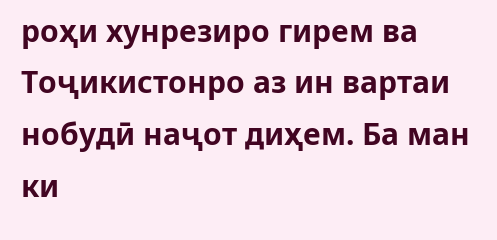роҳи хунрезиро гирем ва Тоҷикистонро аз ин вартаи нобудӣ наҷот диҳем. Ба ман ки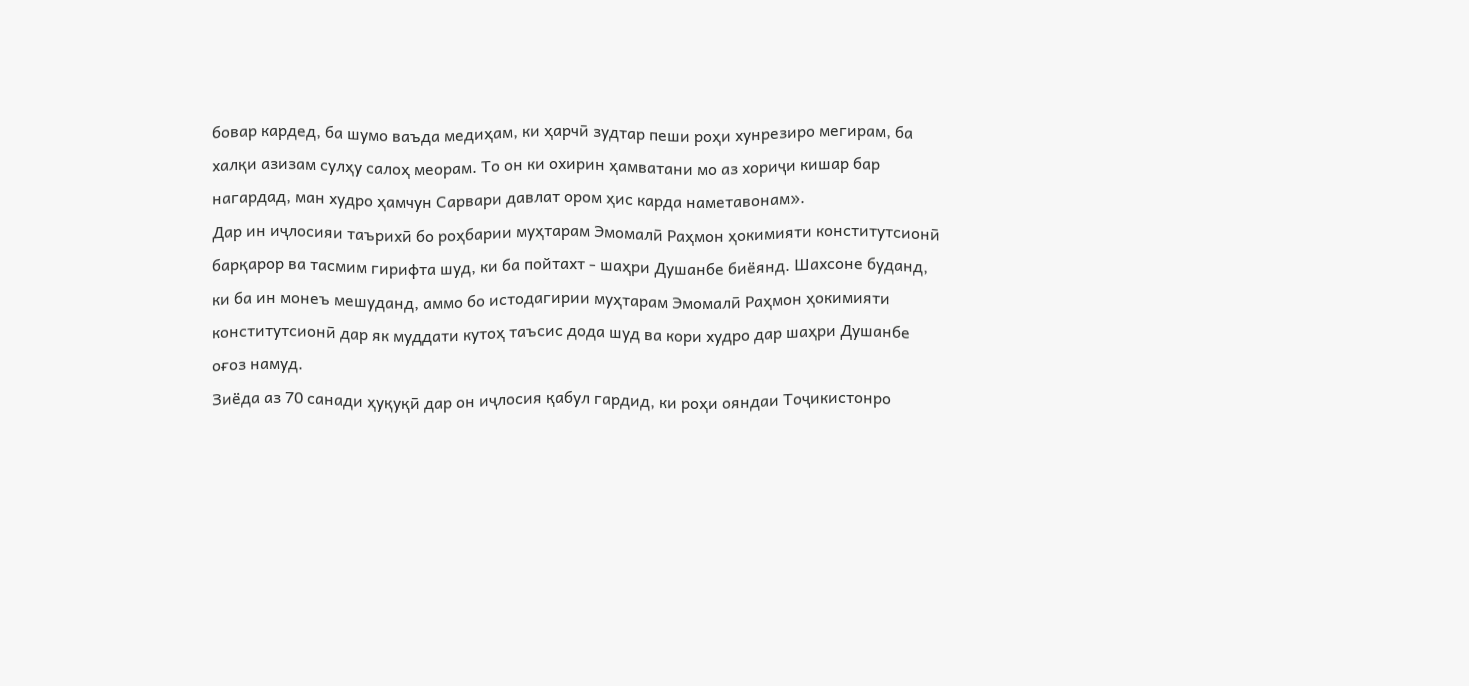бовар кардед, ба шумо ваъда медиҳам, ки ҳарчӣ зудтар пеши роҳи хунрезиро мегирам, ба халқи азизам сулҳу салоҳ меорам. То он ки охирин ҳамватани мо аз хориҷи кишар бар нагардад, ман худро ҳамчун Сарвари давлат ором ҳис карда наметавонам».
Дар ин иҷлосияи таърихӣ бо роҳбарии муҳтарам Эмомалӣ Раҳмон ҳокимияти конститутсионӣ барқарор ва тасмим гирифта шуд, ки ба пойтахт - шаҳри Душанбе биёянд. Шахсоне буданд, ки ба ин монеъ мешуданд, аммо бо истодагирии муҳтарам Эмомалӣ Раҳмон ҳокимияти конститутсионӣ дар як муддати кутоҳ таъсис дода шуд ва кори худро дар шаҳри Душанбе оғоз намуд.
Зиёда аз 70 санади ҳуқуқӣ дар он иҷлосия қабул гардид, ки роҳи ояндаи Тоҷикистонро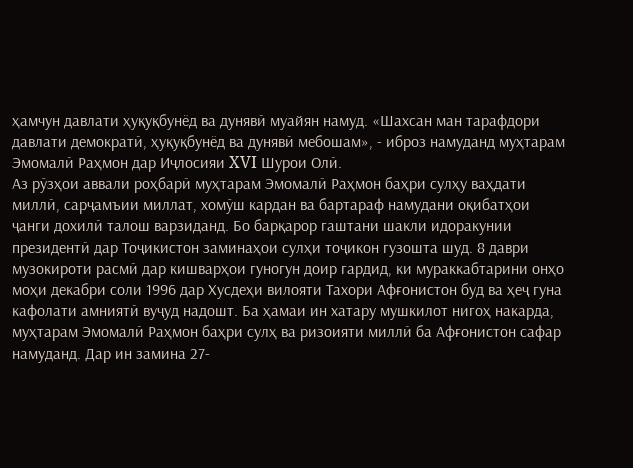ҳамчун давлати ҳуқуқбунёд ва дунявӣ муайян намуд. «Шахсан ман тарафдори давлати демократӣ, ҳуқуқбунёд ва дунявӣ мебошам», - иброз намуданд муҳтарам Эмомалӣ Раҳмон дар Иҷлосияи XVI Шурои Олӣ.
Аз рӯзҳои аввали роҳбарӣ муҳтарам Эмомалӣ Раҳмон баҳри сулҳу ваҳдати миллӣ, сарҷамъии миллат, хомӯш кардан ва бартараф намудани оқибатҳои ҷанги дохилӣ талош варзиданд. Бо барқарор гаштани шакли идоракунии президентӣ дар Тоҷикистон заминаҳои сулҳи тоҷикон гузошта шуд. 8 даври музокироти расмӣ дар кишварҳои гуногун доир гардид, ки мураккабтарини онҳо моҳи декабри соли 1996 дар Хусдеҳи вилояти Тахори Афғонистон буд ва ҳеҷ гуна кафолати амниятӣ вуҷуд надошт. Ба ҳамаи ин хатару мушкилот нигоҳ накарда, муҳтарам Эмомалӣ Раҳмон баҳри сулҳ ва ризоияти миллӣ ба Афғонистон сафар намуданд. Дар ин замина 27-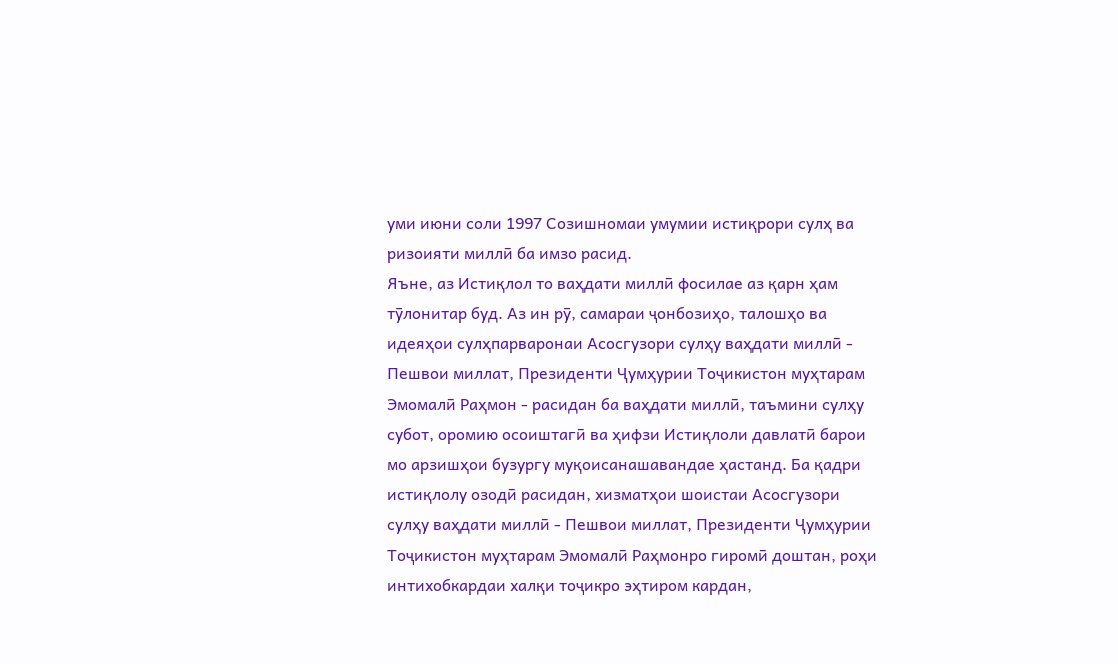уми июни соли 1997 Созишномаи умумии истиқрори сулҳ ва ризоияти миллӣ ба имзо расид.
Яъне, аз Истиқлол то ваҳдати миллӣ фосилае аз қарн ҳам тӯлонитар буд. Аз ин рӯ, самараи ҷонбозиҳо, талошҳо ва идеяҳои сулҳпарваронаи Асосгузори сулҳу ваҳдати миллӣ - Пешвои миллат, Президенти Ҷумҳурии Тоҷикистон муҳтарам Эмомалӣ Раҳмон - расидан ба ваҳдати миллӣ, таъмини сулҳу субот, оромию осоиштагӣ ва ҳифзи Истиқлоли давлатӣ барои мо арзишҳои бузургу муқоисанашавандае ҳастанд. Ба қадри истиқлолу озодӣ расидан, хизматҳои шоистаи Асосгузори сулҳу ваҳдати миллӣ - Пешвои миллат, Президенти Ҷумҳурии Тоҷикистон муҳтарам Эмомалӣ Раҳмонро гиромӣ доштан, роҳи интихобкардаи халқи тоҷикро эҳтиром кардан,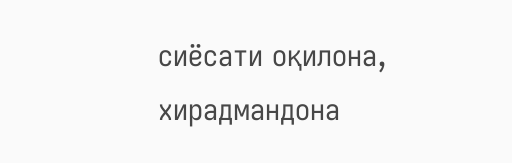сиёсати оқилона, хирадмандона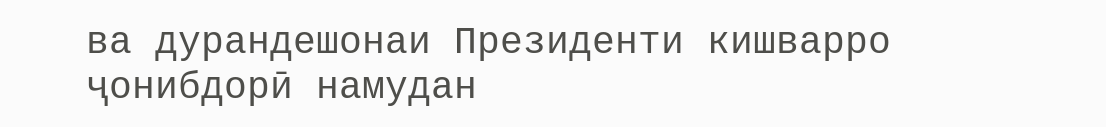ва дурандешонаи Президенти кишварро ҷонибдорӣ намудан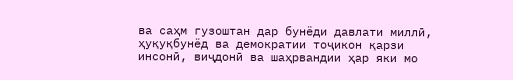ва саҳм гузоштан дар бунёди давлати миллӣ, ҳуқуқбунёд ва демократии тоҷикон қарзи инсонӣ, виҷдонӣ ва шаҳрвандии ҳар яки мо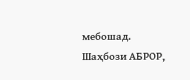мебошад.
Шаҳбози АБРОР,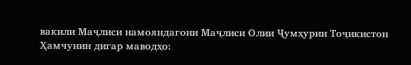вакили Маҷлиси намояндагони Маҷлиси Олии Ҷумҳурии Тоҷикистон
Ҳамчунин дигар маводҳо: